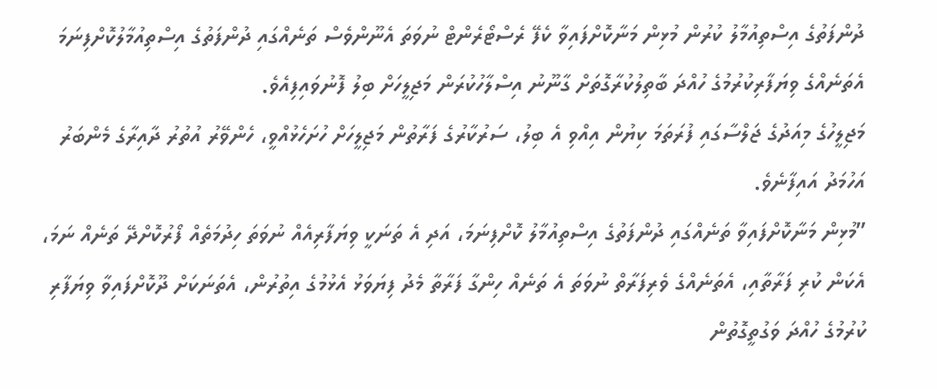ދުންފަތުގެ އިސްތިއުމާލު ކުރުން މުޅިން މަނާކޮށްފައިވާ ކެފޭ ރެސްޓޯރެންޓް ނުވަތަ އެނޫންވެސް ތަނެއްގައި ދުންފަތުގެ އިސްތިއުމާލުކޮށްފިނަމަ އެތަނެއްގެ ވިޔަފާރިކުރުމުގެ ހުއްދަ ބާތިލުކުރާގޮތަށް ގާނޫނު އިސްލާހުކުރަން މަޖިލީހަށް ބިލު ފޮނުވައިފިއެވެ.
މަޖިލީހުގެ މިއަދުގެ ޖަލްސާގައި ފުރަތަމަ ކިޔުން އިއްވި އެ ބިލު، ސަރުކާރުގެ ފަރާތުން މަޖިލީހަށް ހުށަހެޅުއްވީ، ހެންވޭރު އުތުރު ދާއިރާގެ މެންބަރު އަހުމަދު އައިފާނެވެ.
”މުޅިން މަނާކޮށްފައިވާ ތަނެއްގައި ދުންފަތުގެ އިސްތިއުމާލު ކޮށްފިނަމަ، އަދި އެ ތަނަކީ ވިޔަފާރިއެއް ނުވަތަ ހިދުމަތެއް ފޯރުކޮށްދޭ ތަނެއް ނަމަ، އެކަން ކުރި ފަރާތާއި، އެތަނެއްގެ ވެރިފަރާތް ނުވަތަ އެ ތަނެއް ހިންގާ ފަރާތާ މެދު ފިޔަވަޅު އެޅުމުގެ އިތުރުން، އެތަނަކަށް ދޫކޮށްފައިވާ ވިޔަފާރި ކުރުމުގެ ހުއްދަ ވަގުތީގޮތުން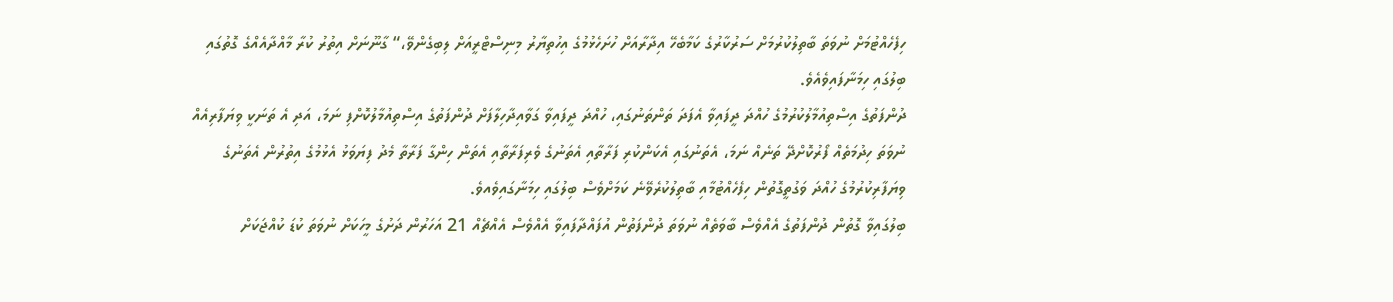ހިފެހެއްޓުމަށް ނުވަތަ ބާތިލުކުރުމަށް ސަރުކާރުގެ ކަމާބެހޭ އިދާރާއަށް ހުށަހެޅުމުގެ އިހުތިޔާރު މިނިސްޓްރީއަށް ލިބިގެންވޭ،“ ގާނޫނަށް އިތުރު ކުރާ މާއްދާއެއްގެ ގޮތުގައި ބިލުގައި ހިމަނާފައިވެއެވެ.
ދުންފަތުގެ އިސްތިއުމާލުކުރުމުގެ ހުއްދަ ދީފައިވާ އެފަދަ ތަންތަނުގައި، ހުއްދަ ދީފައިވާ ގަވާއިދާހިލާފަށް ދުންފަތުގެ އިސްތިއުމާލުކޮށްފި ނަމަ، އަދި އެ ތަނަކީ ވިޔަފާރިއެއް ނުވަތަ ހިދުމަތެއް ފޯރުކޮށްދޭ ތަނެއް ނަމަ، އެތަނުގައި އެކަންކުރި ފަރާތާއި އެތަނުގެ ވެރިފަރާތާއި އެތަން ހިންގާ ފަރާތާ މެދު ފިޔަވަޅު އެޅުމުގެ އިތުރުން އެތަނުގެ ވިޔަފާރިކުރުމުގެ ހުއްދަ ވަގުތީގޮތުން ހިފެހެއްޓުމާއި ބާތިލުކުރެވޭނެ ކަމަށްވެސް ބިލުގައި ހިމަނާގައިވެއވެ.
ބިލުގައިވާ ގޮތުން ދުންފަތުގެ އެއްވެސް ބާވަތެއް ނުވަތަ ދުންފަތުން އުފައްދާފައިވާ އެއްވެސް އެއްޗެއް 21 އަހަރުން ދަށުގެ މީހަކަށް ނުވަތަ ކުޑަ ކުއްޖަކަށް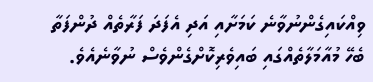ވިއްކައިގެންނުވާނެ ކަމަށާއި އަދި އެފަދަ ފަރާތެއް ދުންފަތާ ބެހޭ މުއާމަލާތެއްގައި ބައިވެރިކޮށްގެންވެސް ނުވާނެއެވެ.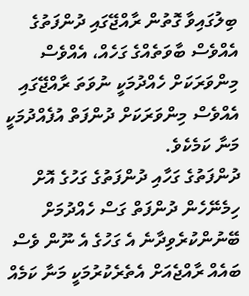ބިލުގައިވާ ގޮތުން ރާއްޖޭގައި ދުންފަތުގެ އެއްވެސް ބާވަތެއްގެ ގަހެއް، އެއްވެސް މިންވަރަކަށް ހެއްދުމަކީ ނުވަތަ ރާއްޖޭގައި އެއްވެސް މިންވަރަކަށް ދުންފަތް އުފެއްދުމަކީ މަނާ ކަމެކެވެ.
ދުންފަތުގެ ގަހާއި ދުންފަތުގެ ގަހުގެ އޮށް ހިމެނޭހެން ދުންފަތް ގަސް ހެއްދުމަށް ބޭނުންކުރެވިދާނެ އެ ގަހުގެ އެ ނޫން ވެސް ބައެއް ރާއްޖެއަށް އެތެރެކުރުމަކީ މަނާ ކަމެއް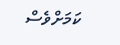ކަމަށްވެސް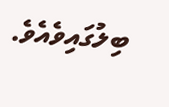ބިލުގައިވެއެވެ.